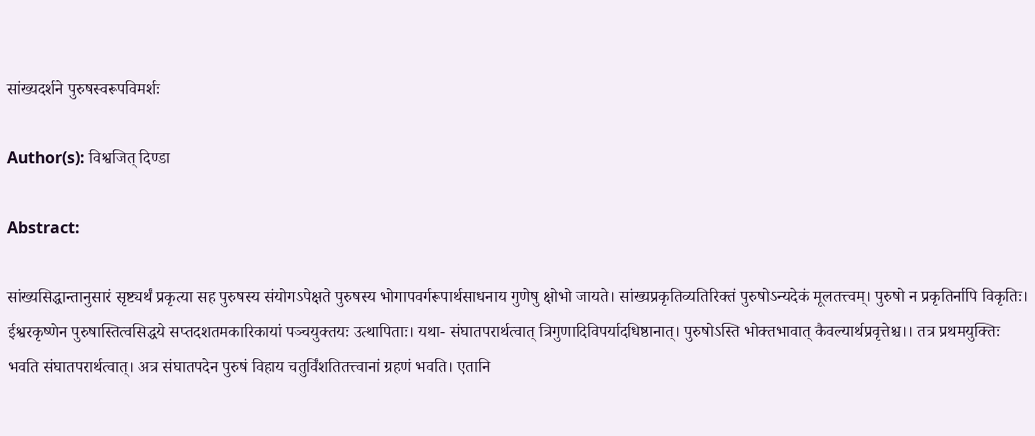सांख्यदर्शने पुरुषस्वरूपविमर्शः

Author(s): विश्वजित् दिण्डा

Abstract:

सांख्यसिद्धान्तानुसारं सृष्ट्यर्थं प्रकृत्या सह पुरुषस्य संयोगऽपेक्षते पुरुषस्य भोगापवर्गरूपार्थसाधनाय गुणेषु क्षोभो जायते। सांख्यप्रकृतिव्यतिरिक्तं पुरुषोऽन्यदेकं मूलतत्त्वम्। पुरुषो न प्रकृतिर्नापि विकृतिः। ईश्वरकृष्णेन पुरुषास्तित्वसिद्धये सप्तदशतमकारिकायां पञ्चयुक्तयः उत्थापिताः। यथा- संघातपरार्थत्वात् त्रिगुणादिविपर्यादधिष्ठानात्। पुरुषोऽस्ति भोक्तभावात् कैवल्यार्थप्रवृत्तेश्च।। तत्र प्रथमयुक्तिः भवति संघातपरार्थत्वात्। अत्र संघातपदेन पुरुषं विहाय चतुर्विंशतितत्त्वानां ग्रहणं भवति। एतानि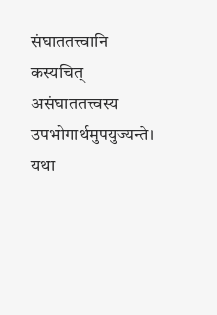संघाततत्त्वानि कस्यचित् असंघाततत्त्वस्य उपभोगार्थमुपयुज्यन्ते। यथा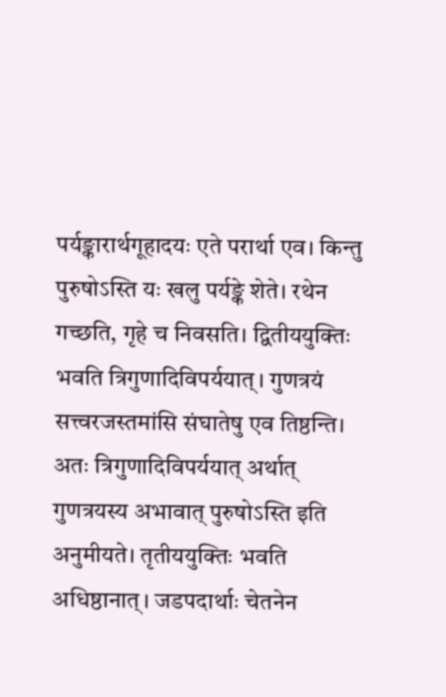पर्यङ्कारार्थगूहादयः एते परार्था एव। किन्तु पुरुषोऽस्ति यः खलु पर्यङ्के शेते। रथेन गच्छति, गृहे च निवसति। द्वितीययुक्तिः भवति त्रिगुणादिविपर्ययात्। गुणत्रयं सत्त्वरजस्तमांसि संघातेषु एव तिष्ठन्ति। अतः त्रिगुणादिविपर्ययात् अर्थात् गुणत्रयस्य अभावात् पुरुषोऽस्ति इति अनुमीयते। तृतीययुक्तिः भवति अधिष्ठानात्। जडपदार्थाः चेतनेन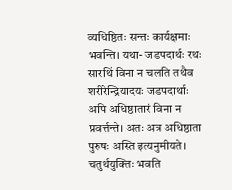व्यधिष्ठितः सन्तः कार्यक्षमाः भवन्ति। यथा- जडपदार्थः रथः सारथिं विना न चलति तथैव शरीरेन्द्रियादयः जडपदार्थाः अपि अधिष्ठातारं विना न प्रवर्त्तन्ते। अतः अत्र अधिष्ठाता पुरुषः अस्ति इत्यनुमीयते। चतुर्थयुक्तिः भवति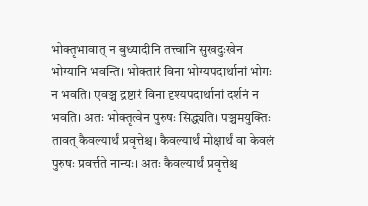भोक्तृभावात् न बुध्यादीनि तत्त्वानि सुखदुःखेन भोग्यानि भवन्ति। भोक्तारं विना भोग्यपदार्थानां भोगः न भवति। एवञ्च द्रष्टारं विना दृश्यपदार्थानां दर्शनं न भवति। अतः भोक्तृत्वेन पुरुषः सिद्ध्यति। पञ्चमयुक्तिः तावत् कैवल्यार्थं प्रवृत्तेश्च। कैवल्यार्थं मोक्षार्थं वा केवलं पुरुषः प्रवर्त्तते नान्यः। अतः कैवल्यार्थं प्रवृत्तेश्च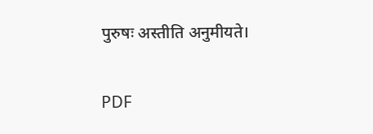पुरुषः अस्तीति अनुमीयते।

PDF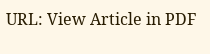URL: View Article in PDF